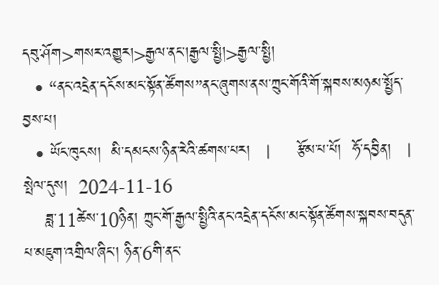དབུ་ཤོག>གསར་འགྱུར།>རྒྱལ་ནང་།རྒྱལ་སྤྱི།>རྒྱལ་སྤྱི།
  • “ནང་འདྲེན་དངོས་མང་སྟོན་ཚོགས”ནང་ཞུགས་ནས་ཀྲུང་གོའི་གོ་སྐབས་མཉམ་སྤྱོད་བྱས་པ།
  • ཡོང་ཁུངས།  མི་དམངས་ཉིན་རེའི་ཚགས་པར།   |     རྩོམ་པ་པོ།  ཧོ་དབྱིན།   |     སྤེལ་དུས།  2024-11-16
    ཟླ་11ཚེས་10ཉིན། ཀྲུང་གོ་རྒྱལ་སྤྱིའི་ནང་འདྲེན་དངོས་མང་སྟོན་ཚོགས་སྐབས་བདུན་པ་མཇུག་འགྲིལ་ཞིང་། ཉིན་6གི་ནང་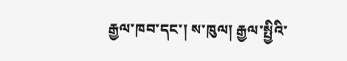རྒྱལ་ཁབ་དང་། ས་ཁུལ། རྒྱལ་སྤྱིའི་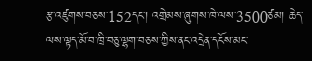རྩ་འཛུགས་བཅས་152དང་། འགྲེམས་ཞུགས་ཁེ་ལས་3500ཙམ། ཆེད་ལས་ལྟད་མོ་བ་ཁྲི་བཅུ་ལྷག་བཅས་ཀྱིས་ནང་འདྲེན་དངོས་མང་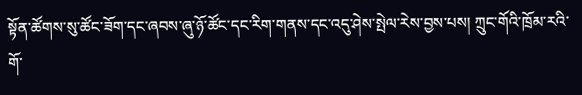སྟོན་ཚོགས་སུ་ཚོང་ཟོག་དང་ཞབས་ཞུ་ཉོ་ཚོང་དང་རིག་གནས་དང་འདུ་ཤེས་སྤེལ་རེས་བྱས་པས། ཀྲུང་གོའི་ཁྲོམ་རའི་གོ་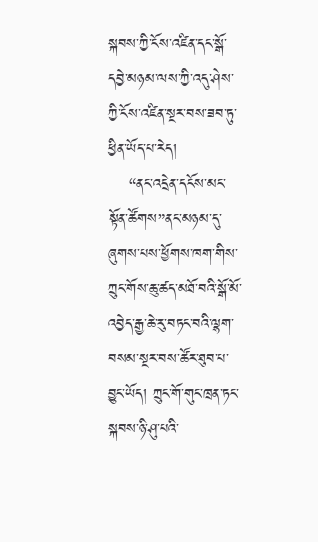སྐབས་ཀྱི་ངོས་འཛིན་དང་སྒོ་དབྱེ་མཉམ་ལས་ཀྱི་འདུ་ཤེས་ཀྱི་ངོས་འཛིན་སྔར་བས་ཟབ་ཏུ་ཕྱིན་ཡོད་པ་རེད།
    “ནང་འདྲེན་དངོས་མང་སྟོན་ཚོགས”ནང་མཉམ་དུ་ཞུགས་པས་ཕྱོགས་ཁག་གིས་ཀྲུང་གོས་ཆུ་ཚད་མཐོ་བའི་སྒོ་མོ་འབྱེད་རྒྱ་ཆེ་རུ་བཏང་བའི་ལྷག་བསམ་སྔར་བས་ཚོར་ཐུབ་པ་བྱུང་ཡོད། ཀྲུང་གོ་གུང་ཁྲན་ཏང་སྐབས་ཉི་ཤུ་པའི་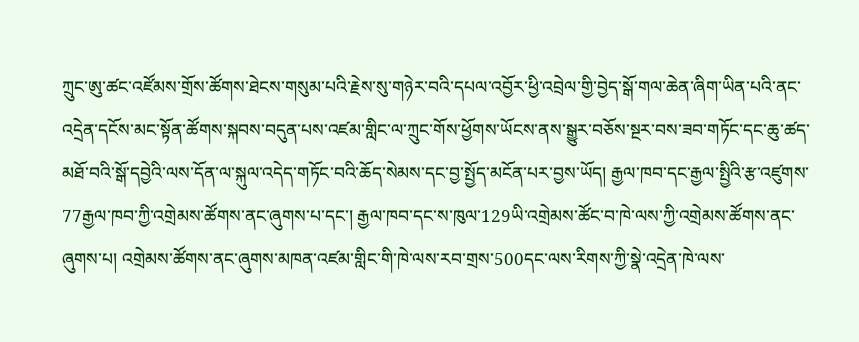ཀྲུང་ཨུ་ཚང་འཛོམས་གྲོས་ཚོགས་ཐེངས་གསུམ་པའི་རྗེས་སུ་གཉེར་བའི་དཔལ་འབྱོར་ཕྱི་འབྲེལ་གྱི་བྱེད་སྒོ་གལ་ཆེན་ཞིག་ཡིན་པའི་ནང་འདྲེན་དངོས་མང་སྟོན་ཚོགས་སྐབས་བདུན་པས་འཛམ་གླིང་ལ་ཀྲུང་གོས་ཕྱོགས་ཡོངས་ནས་སྒྱུར་བཅོས་སྔར་བས་ཟབ་གཏོང་དང་ཆུ་ཚད་མཐོ་བའི་སྒོ་དབྱེའི་ལས་དོན་ལ་སྐུལ་འདེད་གཏོང་བའི་ཆོད་སེམས་དང་བྱ་སྤྱོད་མངོན་པར་བྱས་ཡོད། རྒྱལ་ཁབ་དང་རྒྱལ་སྤྱིའི་རྩ་འཛུགས་77རྒྱལ་ཁབ་ཀྱི་འགྲེམས་ཚོགས་ནང་ཞུགས་པ་དང་། རྒྱལ་ཁབ་དང་ས་ཁུལ་129ཡི་འགྲེམས་ཚོང་བ་ཁེ་ལས་ཀྱི་འགྲེམས་ཚོགས་ནང་ཞུགས་པ། འགྲེམས་ཚོགས་ནང་ཞུགས་མཁན་འཛམ་གླིང་གི་ཁེ་ལས་རབ་གྲས་500དང་ལས་རིགས་ཀྱི་སྣེ་འདྲེན་ཁེ་ལས་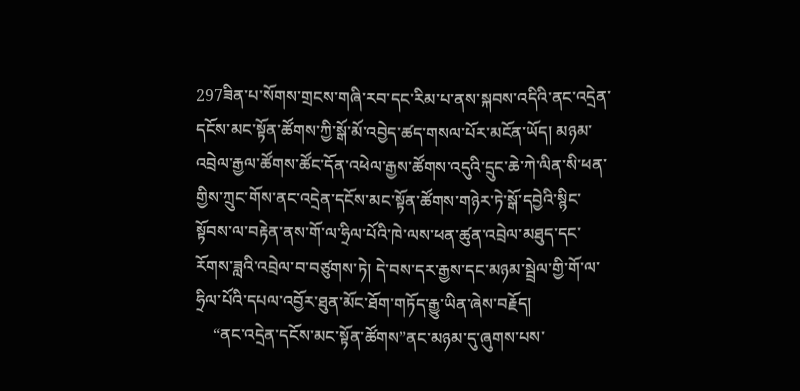297ཟིན་པ་སོགས་གྲངས་གཞི་རབ་དང་རིམ་པ་ནས་སྐབས་འདིའི་ནང་འདྲེན་དངོས་མང་སྟོན་ཚོགས་ཀྱི་སྒོ་མོ་འབྱེད་ཚད་གསལ་པོར་མངོན་ཡོད། མཉམ་འབྲེལ་རྒྱལ་ཚོགས་ཚོང་དོན་འཕེལ་རྒྱས་ཚོགས་འདུའི་དྲུང་ཆེ་ཀེ་ལིན་སི་ཕན་གྱིས་ཀྲུང་གོས་ནང་འདྲེན་དངོས་མང་སྟོན་ཚོགས་གཉེར་ཏེ་སྒོ་དབྱེའི་སྙིང་སྟོབས་ལ་བརྟེན་ནས་གོ་ལ་ཧྲིལ་པོའི་ཁེ་ལས་ཕན་ཚུན་འབྲེལ་མཐུད་དང་རོགས་ཟླའི་འབྲེལ་བ་བཙུགས་ཏེ། དེ་བས་དར་རྒྱས་དང་མཉམ་སྦྲེལ་གྱི་གོ་ལ་ཧྲིལ་པོའི་དཔལ་འབྱོར་ཐུན་མོང་ཐོག་གཏོད་རྒྱུ་ཡིན་ཞེས་བརྗོད།
    “ནང་འདྲེན་དངོས་མང་སྟོན་ཚོགས”ནང་མཉམ་དུ་ཞུགས་པས་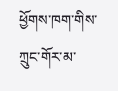ཕྱོགས་ཁག་གིས་ཀྲུང་གོར་མ་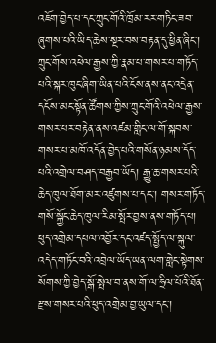འཇོག་བྱེད་པ་དང་ཀྲུང་གོའི་ཁྲོམ་རར་གཏིང་ཟབ་ཞུགས་པའི་ཡིད་ཆེས་སྔར་བས་བརྟན་དུ་ཕྱིན་ཞིང་། ཀྲུང་གོས་འཕེལ་རྒྱས་ཀྱི་རྣམ་པ་གསར་པ་གཏོད་པའི་སྐར་ཁུང་ཞིག་ཡིན་པའི་ངོས་ནས་ནང་འདྲེན་དངོས་མང་སྟོན་ཚོགས་ཀྱིས་ཀྲུང་གོའི་འཕེལ་རྒྱས་གསར་པར་བརྟེན་ནས་འཛམ་གླིང་ལ་གོ་སྐབས་གསར་པ་མཁོ་འདོན་བྱེད་པའི་གསོན་ཉམས་དོད་པའི་འགྲེལ་བཤད་བརྒྱབ་ཡོད། རྒྱུ་ཆ་གསར་པའི་ཆེད་ཁུལ་ཐོག་མར་འཛུགས་པ་དང་། གསར་གཏོད་གསོ་སྐྱོང་ཆེད་ཁུལ་རིམ་སྤོར་བྱས་ནས་གཏོད་པ། ཕུད་འགྲེམ་དཔལ་འབྱོར་དང་འཛད་སྤྱོད་ལ་སྐུལ་འདེད་གཏོང་བའི་འབྲེལ་ཡོད་ཡན་ལག་གླེང་སྟེགས་སོགས་ཀྱི་བྱེད་སྒོ་སྤེལ་བ་ནས་གོ་ལ་ཧྲིལ་པོའི་ཐོན་རྫས་གསར་པའི་ཕུད་འགྲེམ་བྱ་ཡུལ་དང་།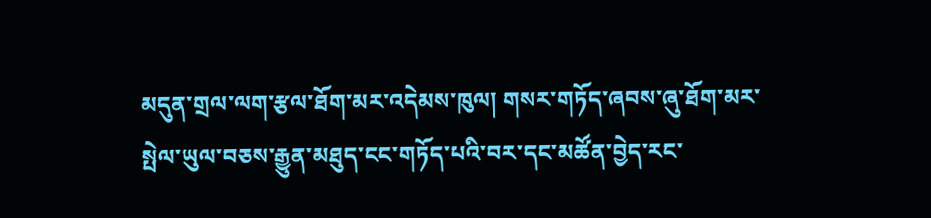མདུན་གྲལ་ལག་རྩལ་ཐོག་མར་འདེམས་ཁུལ། གསར་གཏོད་ཞབས་ཞུ་ཐོག་མར་སྤེལ་ཡུལ་བཅས་རྒྱུན་མཐུད་ངང་གཏོད་པའི་བར་དང་མཚོན་བྱེད་རང་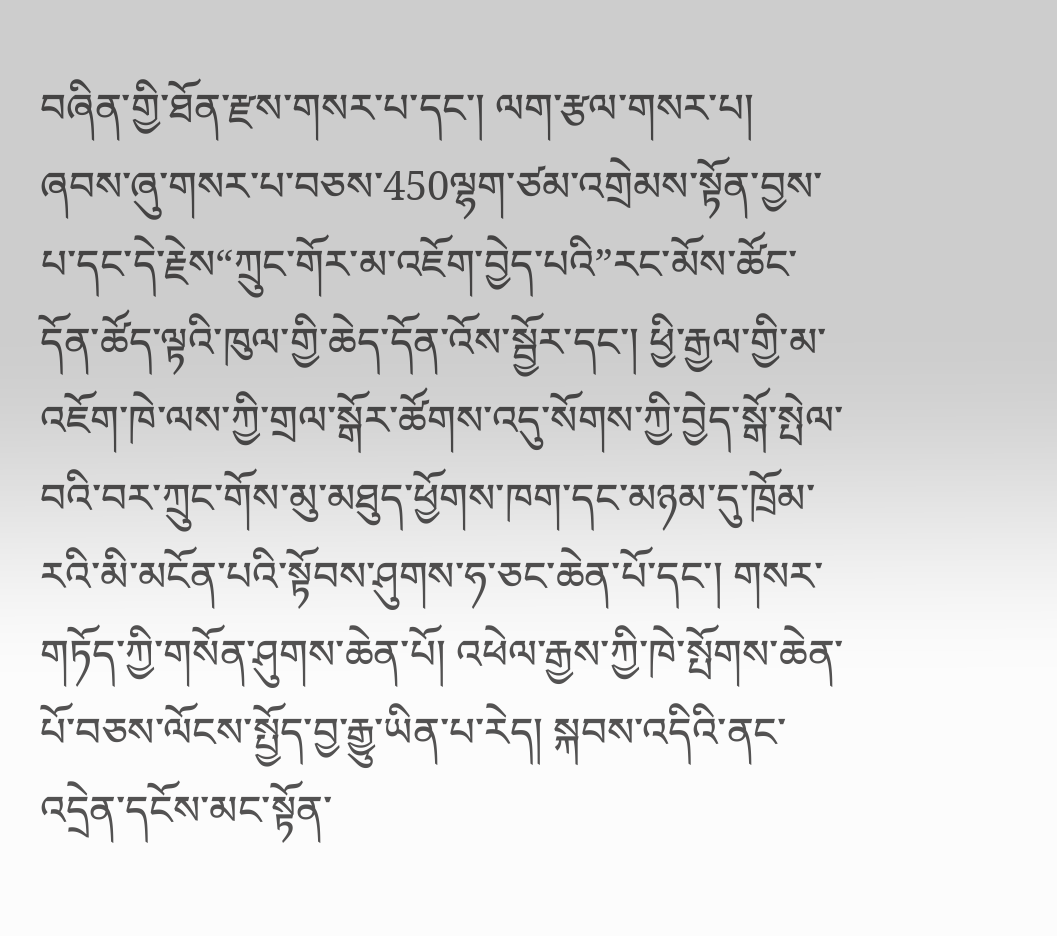བཞིན་གྱི་ཐོན་རྫས་གསར་པ་དང་། ལག་རྩལ་གསར་པ། ཞབས་ཞུ་གསར་པ་བཅས་450ལྷག་ཙམ་འགྲེམས་སྟོན་བྱས་པ་དང་དེ་རྗེས“ཀྲུང་གོར་མ་འཇོག་བྱེད་པའི”རང་མོས་ཚོང་དོན་ཚོད་ལྟའི་ཁུལ་གྱི་ཆེད་དོན་འོས་སྦྱོར་དང་། ཕྱི་རྒྱལ་གྱི་མ་འཇོག་ཁེ་ལས་ཀྱི་གྲལ་སྒོར་ཚོགས་འདུ་སོགས་ཀྱི་བྱེད་སྒོ་སྤེལ་བའི་བར་ཀྲུང་གོས་མུ་མཐུད་ཕྱོགས་ཁག་དང་མཉམ་དུ་ཁྲོམ་རའི་མི་མངོན་པའི་སྟོབས་ཤུགས་ཧ་ཅང་ཆེན་པོ་དང་། གསར་གཏོད་ཀྱི་གསོན་ཤུགས་ཆེན་པོ། འཕེལ་རྒྱས་ཀྱི་ཁེ་སྤོགས་ཆེན་པོ་བཅས་ལོངས་སྤྱོད་བྱ་རྒྱུ་ཡིན་པ་རེད། སྐབས་འདིའི་ནང་འདྲེན་དངོས་མང་སྟོན་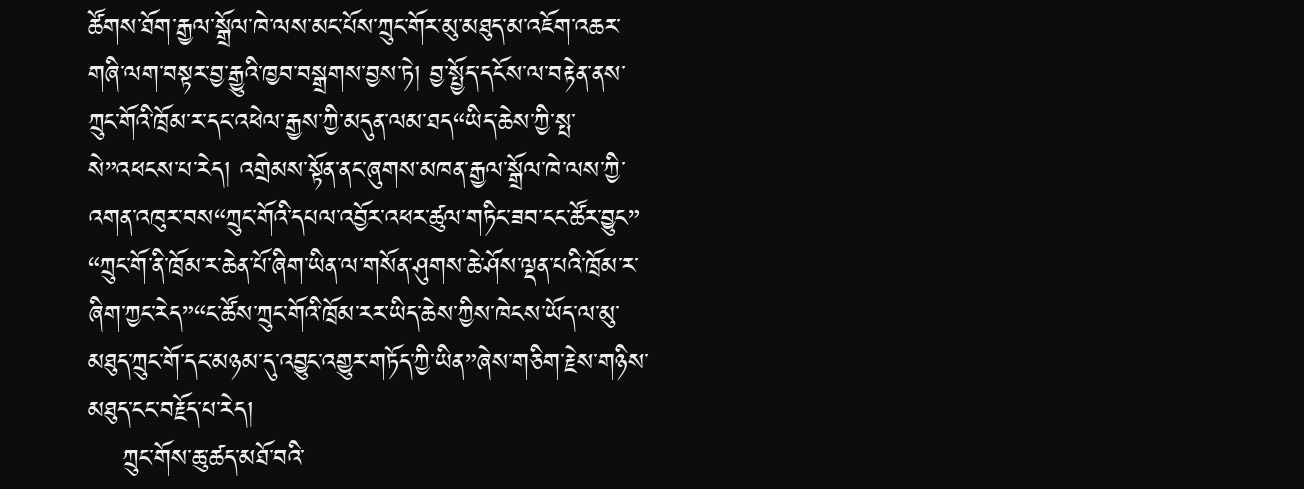ཚོགས་ཐོག་རྒྱལ་སྒྲོལ་ཁེ་ལས་མང་པོས་ཀྲུང་གོར་མུ་མཐུད་མ་འཇོག་འཆར་གཞི་ལག་བསྟར་བྱ་རྒྱུའི་ཁྱབ་བསྒྲགས་བྱས་ཏེ། བྱ་སྤྱོད་དངོས་ལ་བརྟེན་ནས་ཀྲུང་གོའི་ཁྲོམ་ར་དང་འཕེལ་རྒྱས་ཀྱི་མདུན་ལམ་ཐད“ཡིད་ཆེས་ཀྱི་སྤ་སེ”འཕངས་པ་རེད། འགྲེམས་སྟོན་ནང་ཞུགས་མཁན་རྒྱལ་སྒྲོལ་ཁེ་ལས་ཀྱི་འགན་འཁུར་བས“ཀྲུང་གོའི་དཔལ་འབྱོར་འཕར་ཚུལ་གཏིང་ཟབ་ངང་ཚོར་བྱུང” “ཀྲུང་གོ་ནི་ཁྲོམ་ར་ཆེན་པོ་ཞིག་ཡིན་ལ་གསོན་ཤུགས་ཆེ་ཤོས་ལྡན་པའི་ཁྲོམ་ར་ཞིག་ཀྱང་རེད”“ང་ཚོས་ཀྲུང་གོའི་ཁྲོམ་རར་ཡིད་ཆེས་ཀྱིས་ཁེངས་ཡོད་ལ་མུ་མཐུད་ཀྲུང་གོ་དང་མཉམ་དུ་འབྱུང་འགྱུར་གཏོད་ཀྱི་ཡིན”ཞེས་གཅིག་རྗེས་གཉིས་མཐུད་ངང་བརྗོད་པ་རེད།
    ཀྲུང་གོས་ཆུ་ཚད་མཐོ་བའི་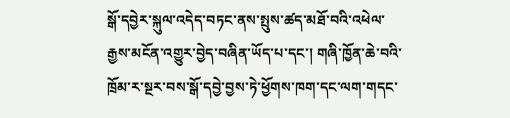སྒོ་དབྱེར་སྐུལ་འདེད་བཏང་ནས་སྤུས་ཚད་མཐོ་བའི་འཕེལ་རྒྱས་མངོན་འགྱུར་བྱེད་བཞིན་ཡོད་པ་དང་། གཞི་ཁྱོན་ཆེ་བའི་ཁྲོམ་ར་སྔར་བས་སྒོ་དབྱེ་བྱས་ཏེ་ཕྱོགས་ཁག་དང་ལག་གདང་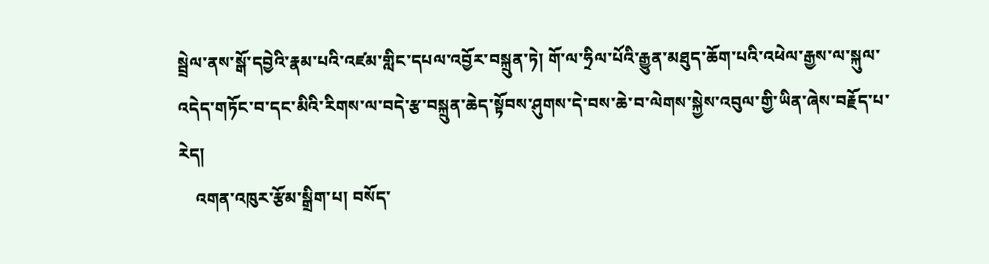སྦྲེལ་ནས་སྒོ་དབྱེའི་རྣམ་པའི་འཛམ་གླིང་དཔལ་འབྱོར་བསྐྲུན་ཏེ། གོ་ལ་ཧྲིལ་པོའི་རྒྱུན་མཐུད་ཆོག་པའི་འཕེལ་རྒྱས་ལ་སྐུལ་འདེད་གཏོང་བ་དང་མིའི་རིགས་ལ་བདེ་རྩ་བསྐྲུན་ཆེད་སྟོབས་ཤུགས་དེ་བས་ཆེ་བ་ལེགས་སྐྱེས་འབུལ་གྱི་ཡིན་ཞེས་བརྗོད་པ་རེད།
    འགན་འཁུར་རྩོམ་སྒྲིག་པ། བསོད་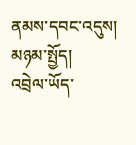ནམས་དབང་འདུས།
མཉམ་སྤྱོད།
འབྲེལ་ཡོད་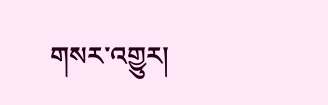གསར་འགྱུར།